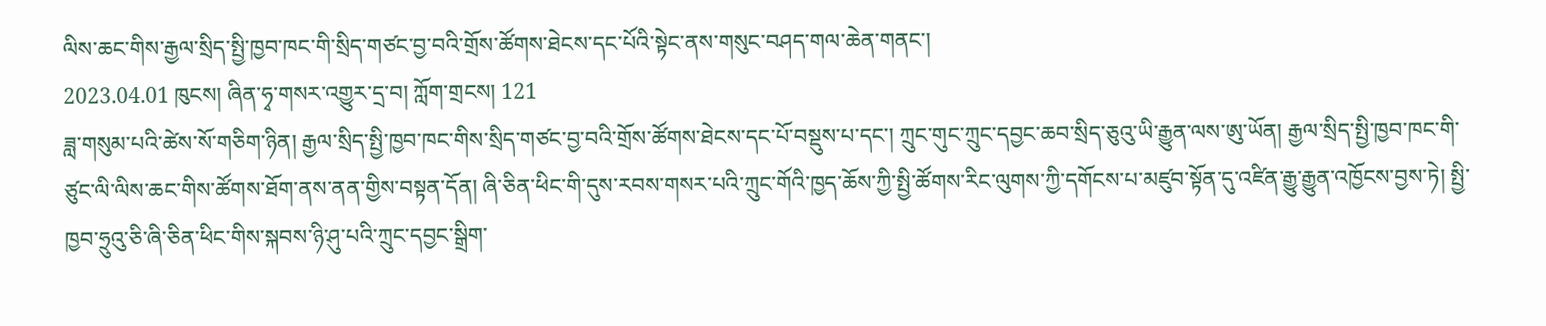ལིས་ཆང་གིས་རྒྱལ་སྲིད་སྤྱི་ཁྱབ་ཁང་གི་སྲིད་གཙང་བྱ་བའི་གྲོས་ཚོགས་ཐེངས་དང་པོའི་སྟེང་ནས་གསུང་བཤད་གལ་ཆེན་གནང་།
2023.04.01 ཁུངས། ཞིན་ཧྭ་གསར་འགྱུར་དྲ་བ། ཀློག་གྲངས། 121
ཟླ་གསུམ་པའི་ཚེས་སོ་གཅིག་ཉིན། རྒྱལ་སྲིད་སྤྱི་ཁྱབ་ཁང་གིས་སྲིད་གཙང་བྱ་བའི་གྲོས་ཚོགས་ཐེངས་དང་པོ་བསྡུས་པ་དང་། ཀྲུང་གུང་ཀྲུང་དབྱང་ཆབ་སྲིད་ཅུའུ་ཡི་རྒྱུན་ལས་ཨུ་ཡོན། རྒྱལ་སྲིད་སྤྱི་ཁྱབ་ཁང་གི་ཙུང་ལི་ལིས་ཆང་གིས་ཚོགས་ཐོག་ནས་ནན་གྱིས་བསྟན་དོན། ཞི་ཅིན་ཕིང་གི་དུས་རབས་གསར་པའི་ཀྲུང་གོའི་ཁྱད་ཆོས་ཀྱི་སྤྱི་ཚོགས་རིང་ལུགས་ཀྱི་དགོངས་པ་མཛུབ་སྟོན་དུ་འཛིན་རྒྱུ་རྒྱུན་འཁྱོངས་བྱས་ཏེ། སྤྱི་ཁྱབ་ཧྲུའུ་ཅི་ཞི་ཅིན་ཕིང་གིས་སྐབས་ཉི་ཤུ་པའི་ཀྲུང་དབྱང་སྒྲིག་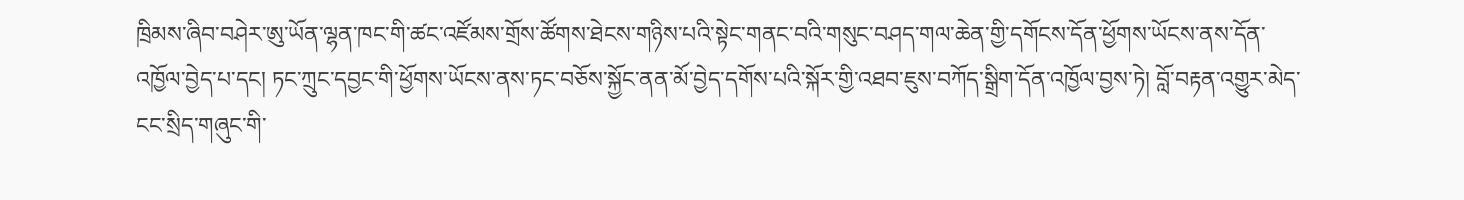ཁྲིམས་ཞིབ་བཤེར་ཨུ་ཡོན་ལྷན་ཁང་གི་ཚང་འཛོམས་གྲོས་ཚོགས་ཐེངས་གཉིས་པའི་སྟེང་གནང་བའི་གསུང་བཤད་གལ་ཆེན་གྱི་དགོངས་དོན་ཕྱོགས་ཡོངས་ནས་དོན་འཁྱོལ་བྱེད་པ་དང། ཏང་ཀྲུང་དབྱང་གི་ཕྱོགས་ཡོངས་ནས་ཏང་བཅོས་སྐྱོང་ནན་མོ་བྱེད་དགོས་པའི་སྐོར་གྱི་འཐབ་ཇུས་བཀོད་སྒྲིག་དོན་འཁྱོལ་བྱས་ཏེ། བློ་བརྟན་འགྱུར་མེད་ངང་སྲིད་གཞུང་གི་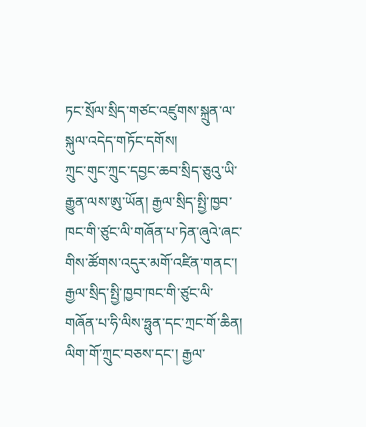ཏང་སྲོལ་སྲིད་གཙང་འཛུགས་སྐྲུན་ལ་སྐུལ་འདེད་གཏོང་དགོས།
ཀྲུང་གུང་ཀྲུང་དབྱང་ཆབ་སྲིད་ཅུའུ་ཡི་རྒྱུན་ལས་ཨུ་ཡོན། རྒྱལ་སྲིད་སྤྱི་ཁྱབ་ཁང་གི་ཙུང་ལི་གཞོན་པ་ཏེན་ཞུའེ་ཞང་གིས་ཚོགས་འདུར་མགོ་འཛིན་གནང་། རྒྱལ་སྲིད་སྤྱི་ཁྱབ་ཁང་གི་ཙུང་ལི་གཞོན་པ་ཧི་ལིས་ཧྥུན་དང་ཀྲང་གོ་ཆིན། ལིག་གོ་ཀྲུང་བཅས་དང་། རྒྱལ་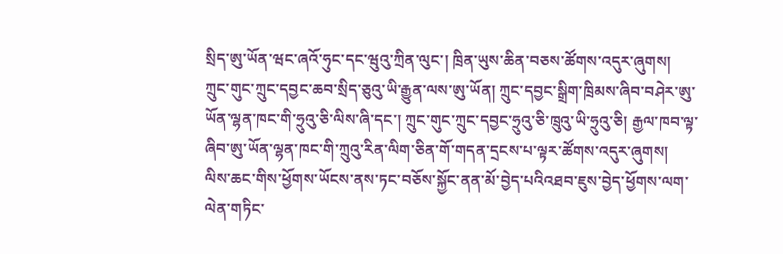སྲིད་ཨུ་ཡོན་ཝང་ཞའོ་ཧུང་དང་ཝུའུ་ཀྲིན་ལུང་། ཁྲིན་ཡུས་ཆིན་བཅས་ཚོགས་འདུར་ཞུགས།
ཀྲུང་གུང་ཀྲུང་དབྱང་ཆབ་སྲིད་ཅུའུ་ཡི་རྒྱུན་ལས་ཨུ་ཡོན། ཀྲུང་དབྱང་སྒྲིག་ཁྲིམས་ཞིབ་བཤེར་ཨུ་ཡོན་ལྷན་ཁང་གི་ཧྲུའུ་ཅི་ལིས་ཞི་དང་། ཀྲུང་གུང་ཀྲུང་དབྱང་ཧྲུའུ་ཅི་ཁྲུའུ་ཡི་ཧྲུའུ་ཅི། རྒྱལ་ཁབ་ལྟ་ཞིབ་ཨུ་ཡོན་ལྷན་ཁང་གི་ཀྲུའུ་རིན་ལིག་ཅིན་གོ་གདན་དྲངས་པ་ལྟར་ཚོགས་འདུར་ཞུགས།
ལིས་ཆང་གིས་ཕྱོགས་ཡོངས་ནས་ཏང་བཅོས་སྐྱོང་ནན་མོ་བྱེད་པའིའཐབ་ཇུས་བྱེད་ཕྱོགས་ལག་ལེན་གཏིང་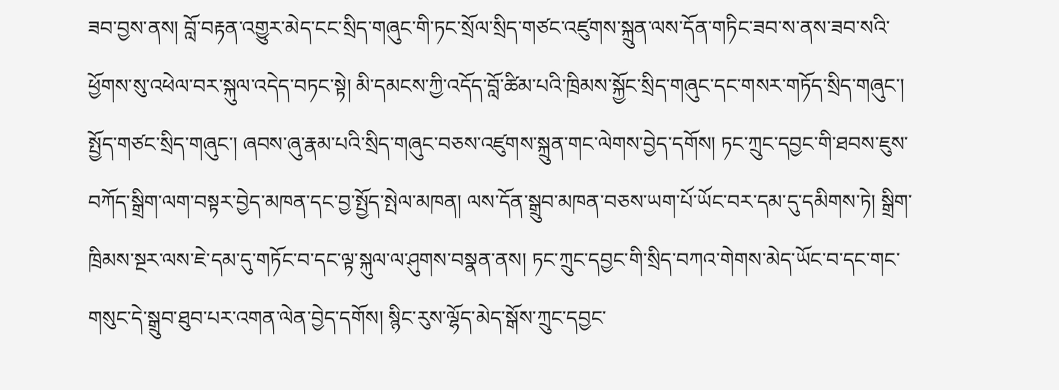ཟབ་བྱས་ནས། བློ་བརྟན་འགྱུར་མེད་ངང་སྲིད་གཞུང་གི་ཏང་སྲོལ་སྲིད་གཙང་འཛུགས་སྐྲུན་ལས་དོན་གཏིང་ཟབ་ས་ནས་ཟབ་སའི་ཕྱོགས་སུ་འཕེལ་བར་སྐུལ་འདེད་བཏང་སྟེ། མི་དམངས་ཀྱི་འདོད་བློ་ཚིམ་པའི་ཁྲིམས་སྐྱོང་སྲིད་གཞུང་དང་གསར་གཏོད་སྲིད་གཞུང་། སྤྱོད་གཙང་སྲིད་གཞུང་། ཞབས་ཞུ་རྣམ་པའི་སྲིད་གཞུང་བཅས་འཛུགས་སྐྲུན་གང་ལེགས་བྱེད་དགོས། ཏང་ཀྲུང་དབྱང་གི་ཐབས་ཇུས་བཀོད་སྒྲིག་ལག་བསྟར་བྱེད་མཁན་དང་བྱ་སྤྱོད་སྤེལ་མཁན། ལས་དོན་སྒྲུབ་མཁན་བཅས་ཡག་པོ་ཡོང་བར་དམ་དུ་དམིགས་ཏེ། སྒྲིག་ཁྲིམས་སྔར་ལས་ཇེ་དམ་དུ་གཏོང་བ་དང་ལྟ་སྐུལ་ལ་ཤུགས་བསྣན་ནས། ཏང་ཀྲུང་དབྱང་གི་སྲིད་བཀའ་གེགས་མེད་ཡོང་བ་དང་གང་གསུང་དེ་སྒྲུབ་ཐུབ་པར་འགན་ལེན་བྱེད་དགོས། སྙིང་རུས་ལྷོད་མེད་སྒོས་ཀྲུང་དབྱང་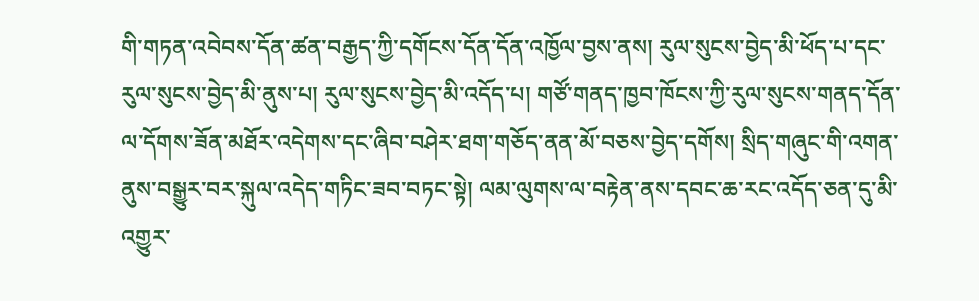གི་གཏན་འབེབས་དོན་ཚན་བརྒྱད་ཀྱི་དགོངས་དོན་དོན་འཁྱོལ་བྱས་ནས། རུལ་སུངས་བྱེད་མི་ཕོད་པ་དང་རུལ་སུངས་བྱེད་མི་ནུས་པ། རུལ་སུངས་བྱེད་མི་འདོད་པ། གཙོ་གནད་ཁྱབ་ཁོངས་ཀྱི་རུལ་སུངས་གནད་དོན་ལ་དོགས་ཟོན་མཐོར་འདེགས་དང་ཞིབ་བཤེར་ཐག་གཅོད་ནན་མོ་བཅས་བྱེད་དགོས། སྲིད་གཞུང་གི་འགན་ནུས་བསྒྱུར་བར་སྐུལ་འདེད་གཏིང་ཟབ་བཏང་སྟེ། ལམ་ལུགས་ལ་བརྟེན་ནས་དབང་ཆ་རང་འདོད་ཅན་དུ་མི་འགྱུར་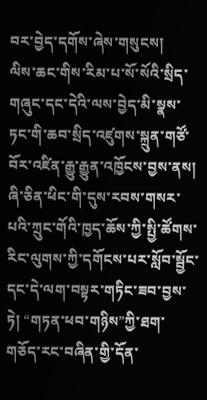བར་བྱེད་དགོས་ཞེས་གསུངས།
ལིས་ཆང་གིས་རིམ་པ་སོ་སོའི་སྲིད་གཞུང་དང་དེའི་ལས་བྱེད་མི་སྣས་ཏང་གི་ཆབ་སྲིད་འཛུགས་སྐྲུན་གཙོ་བོར་འཛིན་རྒྱུ་རྒྱུན་འཁྱོངས་བྱས་ནས། ཞི་ཅིན་ཕིང་གི་དུས་རབས་གསར་པའི་ཀྲུང་གོའི་ཁྱད་ཆོས་ཀྱི་སྤྱི་ཚོགས་རིང་ལུགས་ཀྱི་དགོངས་པར་སློབ་སྦྱོང་དང་དེ་ལག་བསྟར་གཏིང་ཟབ་བྱས་ཏེ། “གཏན་ཕབ་གཉིས”ཀྱི་ཐག་གཅོད་རང་བཞིན་གྱི་དོན་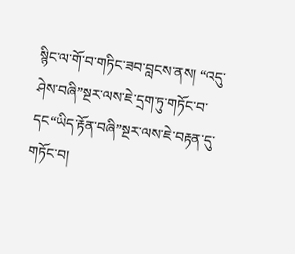སྙིང་ལ་གོ་བ་གཏིང་ཟབ་བླངས་ནས། “འདུ་ཤེས་བཞི”སྔར་ལས་ཇེ་དྲག་ཏུ་གཏོང་བ་དང“ཡིད་རྟོན་བཞི”སྔར་ལས་ཇེ་བརྟན་དུ་གཏོང་བ།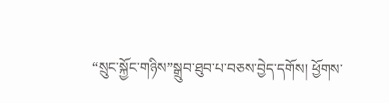“སྲུང་སྐྱོང་གཉིས”སྒྲུབ་ཐུབ་པ་བཅས་བྱེད་དགོས། ཕྱོགས་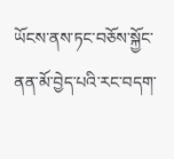ཡོངས་ནས་ཏང་བཅོས་སྐྱོང་ནན་མོ་བྱེད་པའི་རང་བདག་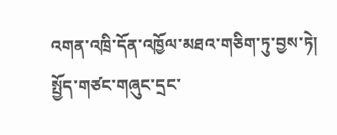འགན་འཁྲི་དོན་འཁྱོལ་མཐའ་གཅིག་ཏུ་བྱས་ཏེ། སྤྱོད་གཙང་གཞུང་དྲང་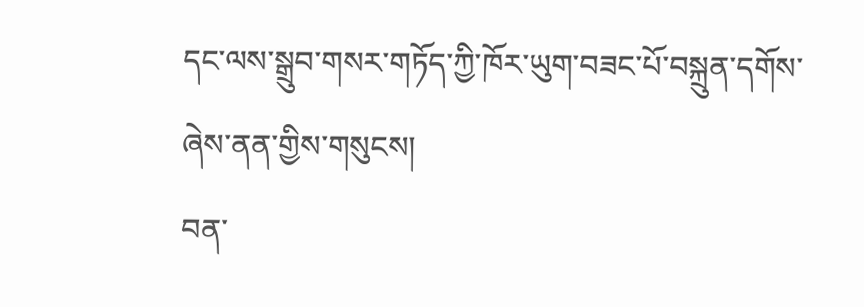དང་ལས་སྒྲུབ་གསར་གཏོད་ཀྱི་ཁོར་ཡུག་བཟང་པོ་བསྐྲུན་དགོས་ཞེས་ནན་གྱིས་གསུངས།
བན་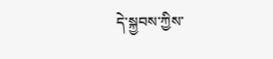དེ་སྐྱབས་ཀྱིས་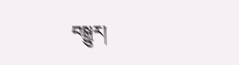བསྒྱུར།